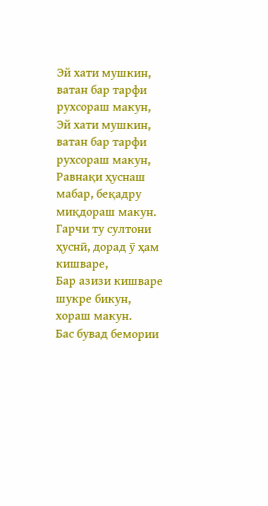Эй хати мушкин, ватан бар тарфи рухсораш макун,
Эй хати мушкин, ватан бар тарфи рухсораш макун,
Равнақи ҳуснаш мабар, беқадру миқдораш макун.
Гарчи ту султони ҳуснӣ, дорад ӯ ҳам кишваре,
Бар азизи кишваре шукре бикун, хораш макун.
Бас бувад бемории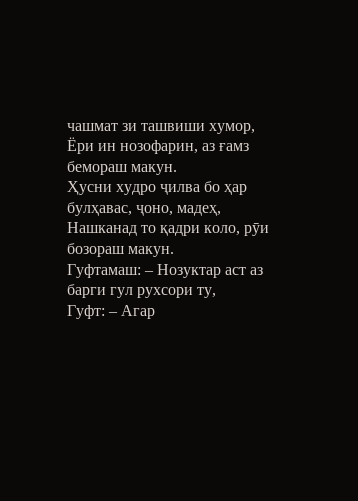чашмат зи ташвиши хумор,
Ёри ин нозофарин, аз ғамз бемораш макун.
Ҳусни худро ҷилва бо ҳар булҳавас, ҷоно, мадеҳ,
Нашканад то қадри коло, рӯи бозораш макун.
Гуфтамаш: – Нозуктар аст аз барги гул рухсори ту,
Гуфт: – Агар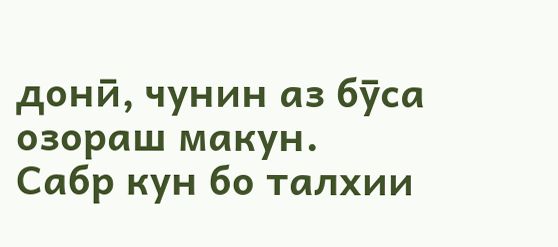донӣ, чунин аз бӯса озораш макун.
Сабр кун бо талхии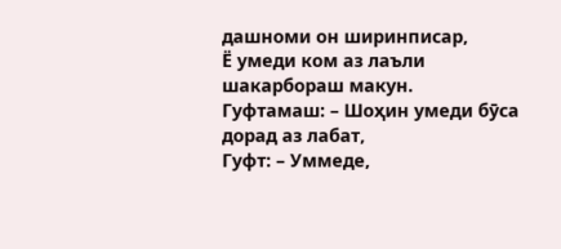дашноми он ширинписар,
Ё умеди ком аз лаъли шакарбораш макун.
Гуфтамаш: – Шоҳин умеди бӯса дорад аз лабат,
Гуфт: – Уммеде,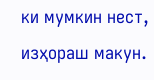ки мумкин нест, изҳораш макун.